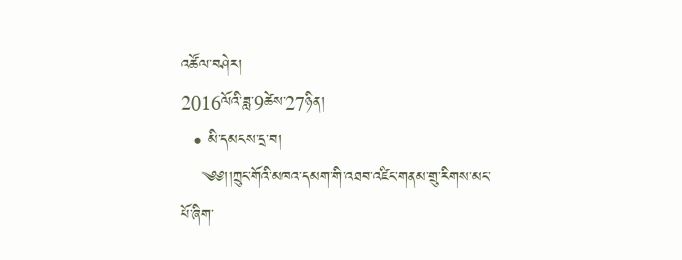འཚོལ་བཤེར།
2016ལོའི་ཟླ་9ཚེས་27ཉིན།
  • མི་དམངས་དྲ་བ།
    ༄༅།།ཀྲུང་གོའི་མཁའ་དམག་གི་འཐབ་འཛིང་གནམ་གྲུ་རིགས་མང་པོ་ཞིག་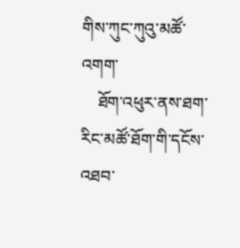གིས་ཀུང་ཀུའུ་མཚོ་འགག་
    ཐོག་འཕུར་ནས་ཐག་རིང་མཚོ་ཐོག་གི་དངོས་འཐབ་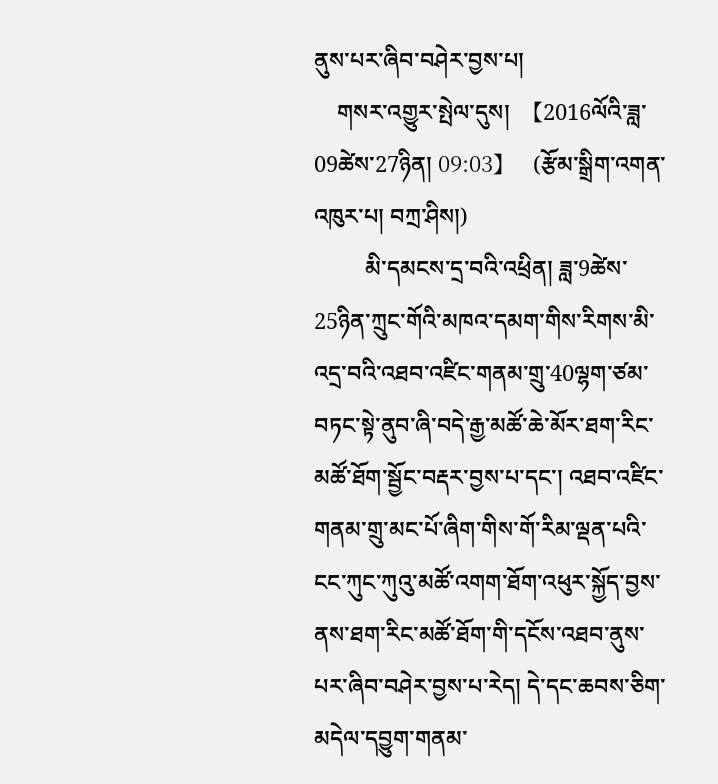ནུས་པར་ཞིབ་བཤེར་བྱས་པ།
    གསར་འགྱུར་སྤེལ་དུས།  【2016ལོའི་ཟླ་ 09ཚེས་27ཉིན། 09:03】   (རྩོམ་སྒྲིག་འགན་འཁུར་པ། བཀྲ་ཤིས།)
         མི་དམངས་དྲ་བའི་འཕྲིན། ཟླ་9ཚེས་25ཉིན་ཀྲུང་གོའི་མཁའ་དམག་གིས་རིགས་མི་འདྲ་བའི་འཐབ་འཛིང་གནམ་གྲུ་40ལྷག་ཙམ་བཏང་སྟེ་ནུབ་ཞི་བདེ་རྒྱ་མཚོ་ཆེ་མོར་ཐག་རིང་མཚོ་ཐོག་སྦྱོང་བརྡར་བྱས་པ་དང་། འཐབ་འཛིང་གནམ་གྲུ་མང་པོ་ཞིག་གིས་གོ་རིམ་ལྡན་པའི་ངང་ཀུང་ཀུའུ་མཚོ་འགག་ཐོག་འཕུར་སྐྱོད་བྱས་ནས་ཐག་རིང་མཚོ་ཐོག་གི་དངོས་འཐབ་ནུས་པར་ཞིབ་བཤེར་བྱས་པ་རེད། དེ་དང་ཆབས་ཅིག་མདེལ་དབྱུག་གནམ་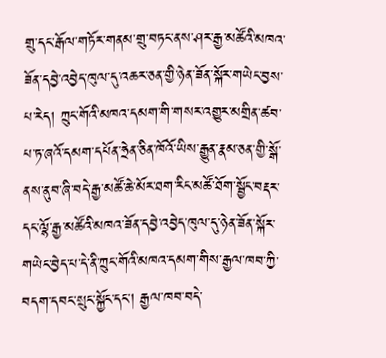གྲུ་དང་རྒོལ་གཏོར་གནམ་གྲུ་བཏང་ནས་ཤར་རྒྱ་མཚོའི་མཁའ་ཟོན་དབྱེ་འབྱེད་ཁུལ་དུ་འཆར་ཅན་གྱི་ཉེན་ཟོན་སྐོར་གཡེང་བྱས་པ་རེད། ཀྲུང་གོའི་མཁའ་དམག་གི་གསར་འགྱུར་མགྲིན་ཚབ་པ་ཏ་ཞའོ་དམག་དཔོན་ཧྲེན་ཅིན་ཁོའོ་ཡིས་རྒྱུན་རྣམ་ཅན་གྱི་སྒོ་ནས་ནུབ་ཞི་བདེ་རྒྱ་མཚོ་ཆེ་མོར་ཐག་རིང་མཚོ་ཐོག་སྦྱོང་བརྡར་དང་ལྷོ་རྒྱ་མཚོའི་མཁའ་ཟོན་དབྱེ་འབྱེད་ཁུལ་དུ་ཉེན་ཟོན་སྐོར་གཡེང་བྱེད་པ་དེ་ནི་ཀྲུང་གོའི་མཁའ་དམག་གིས་རྒྱལ་ཁབ་ཀྱི་བདག་དབང་སྲུང་སྐྱོང་དང་། རྒྱལ་ཁབ་བདེ་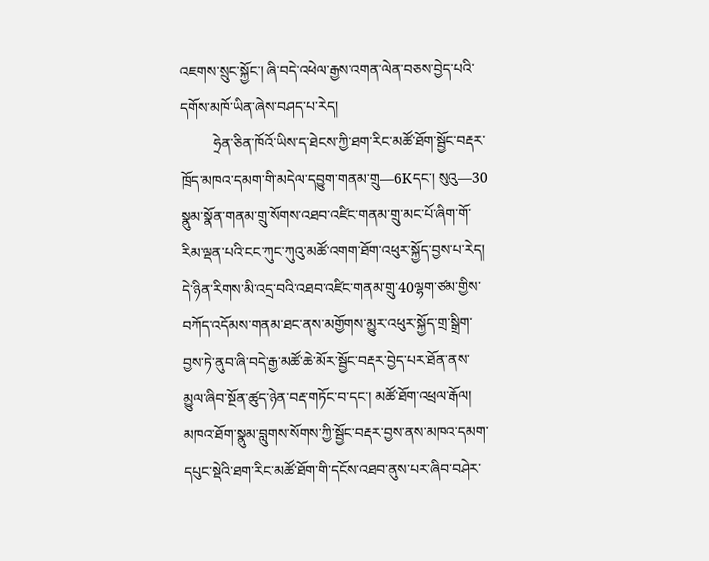འཇགས་སྲུང་སྐྱོང་། ཞི་བདེ་འཕེལ་རྒྱས་འགན་ལེན་བཅས་བྱེད་པའི་དགོས་མཁོ་ཡིན་ཞེས་བཤད་པ་རེད།
         ཧྲེན་ཅིན་ཁོའོ་ཡིས་ད་ཐེངས་ཀྱི་ཐག་རིང་མཚོ་ཐོག་སྦྱོང་བརྡར་ཁྲོད་མཁའ་དམག་གི་མདེལ་དབྱུག་གནམ་གྲུ—6Kདང་། སུའུ—30 སྣུམ་སྣོན་གནམ་གྲུ་སོགས་འཐབ་འཛིང་གནམ་གྲུ་མང་པོ་ཞིག་གོ་རིམ་ལྡན་པའི་ངང་ཀུང་ཀུའུ་མཚོ་འགག་ཐོག་འཕུར་སྐྱོད་བྱས་པ་རེད། དེ་ཉིན་རིགས་མི་འདྲ་བའི་འཐབ་འཛིང་གནམ་གྲུ་40ལྷག་ཙམ་གྱིས་བཀོད་འདོམས་གནམ་ཐང་ནས་མགྱོགས་མྱུར་འཕུར་སྐྱོད་གྲ་སྒྲིག་བྱས་ཏེ་ནུབ་ཞི་བདེ་རྒྱ་མཚོ་ཆེ་མོར་སྦྱོང་བརྡར་བྱེད་པར་ཐོན་ནས་མྱུལ་ཞིབ་སྔོན་ཚུད་ཉེན་བརྡ་གཏོང་བ་དང་། མཚོ་ཐོག་འཕྲལ་རྒོལ། མཁའ་ཐོག་སྣུམ་བླུགས་སོགས་ཀྱི་སྦྱོང་བརྡར་བྱས་ནས་མཁའ་དམག་དཔུང་སྡེའི་ཐག་རིང་མཚོ་ཐོག་གི་དངོས་འཐབ་ནུས་པར་ཞིབ་བཤེར་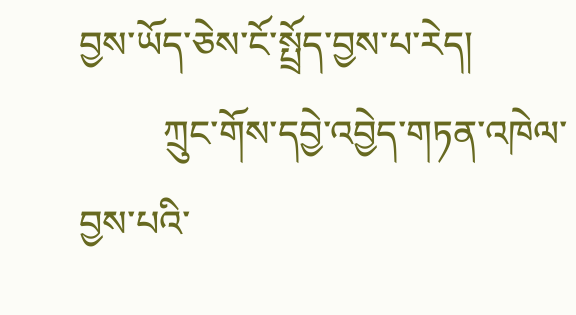བྱས་ཡོད་ཅེས་ངོ་སྤྲོད་བྱས་པ་རེད།
         ཀྲུང་གོས་དབྱེ་འབྱེད་གཏན་འཁེལ་བྱས་པའི་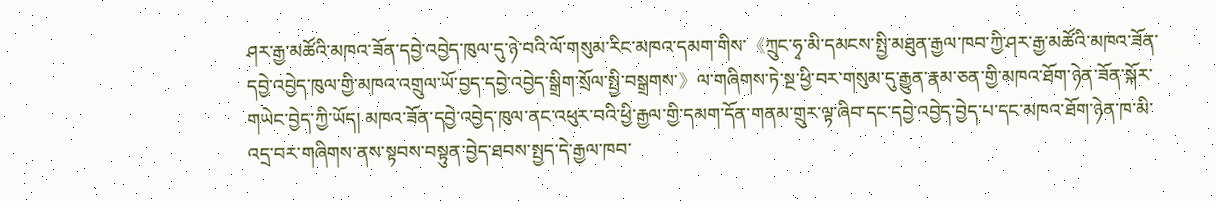ཤར་རྒྱ་མཚོའི་མཁའ་ཟོན་དབྱེ་འབྱེད་ཁུལ་དུ་ཉེ་བའི་ལོ་གསུམ་རིང་མཁའ་དམག་གིས་《ཀྲུང་ཧྭ་མི་དམངས་སྤྱི་མཐུན་རྒྱལ་ཁབ་ཀྱི་ཤར་རྒྱ་མཚོའི་མཁའ་ཟོན་དབྱེ་འབྱེད་ཁུལ་གྱི་མཁའ་འགྲུལ་ཡོ་བྱད་དབྱེ་འབྱེད་སྒྲིག་སྲོལ་སྤྱི་བསྒྲགས་》ལ་གཞིགས་ཏེ་སྔ་ཕྱི་བར་གསུམ་དུ་རྒྱུན་རྣམ་ཅན་གྱི་མཁའ་ཐོག་ཉེན་ཟོན་སྐོར་གཡེང་བྱེད་ཀྱི་ཡོད། མཁའ་ཟོན་དབྱེ་འབྱེད་ཁུལ་ནང་འཕུར་བའི་ཕྱི་རྒྱལ་གྱི་དམག་དོན་གནམ་གྲུར་ལྟ་ཞིབ་དང་དབྱེ་འབྱེད་བྱེད་པ་དང་མཁའ་ཐོག་ཉེན་ཁ་མི་འདྲ་བར་གཞིགས་ནས་སྟབས་བསྟུན་བྱེད་ཐབས་སྤྱད་དེ་རྒྱལ་ཁབ་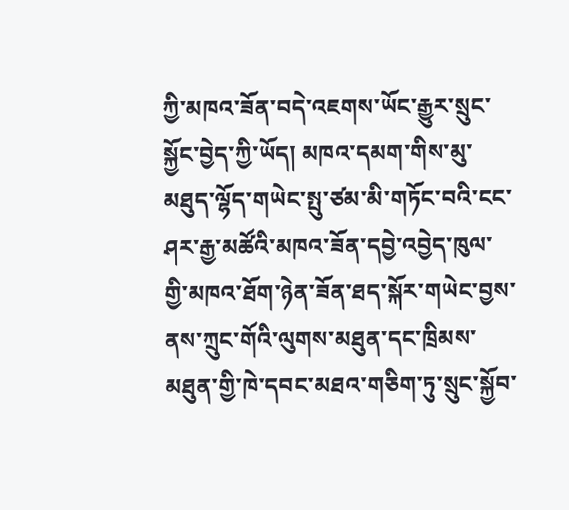ཀྱི་མཁའ་ཟོན་བདེ་འཇགས་ཡོང་རྒྱུར་སྲུང་སྐྱོང་བྱེད་ཀྱི་ཡོད། མཁའ་དམག་གིས་མུ་མཐུད་ལྷོད་གཡེང་སྤུ་ཙམ་མི་གཏོང་བའི་ངང་ཤར་རྒྱ་མཚོའི་མཁའ་ཟོན་དབྱེ་འབྱེད་ཁུལ་གྱི་མཁའ་ཐོག་ཉེན་ཟོན་ཐད་སྐོར་གཡེང་བྱས་ནས་ཀྲུང་གོའི་ལུགས་མཐུན་དང་ཁྲིམས་མཐུན་གྱི་ཁེ་དབང་མཐའ་གཅིག་ཏུ་སྲུང་སྐྱོབ་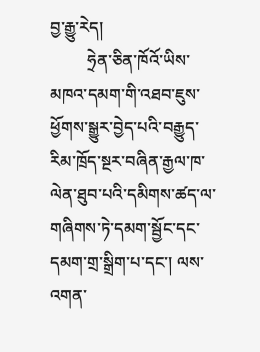བྱ་རྒྱུ་རེད།
         ཧྲེན་ཅིན་ཁོའོ་ཡིས་མཁའ་དམག་གི་འཐབ་ཇུས་ཕྱོགས་སྒྱུར་བྱེད་པའི་བརྒྱུད་རིམ་ཁྲོད་སྔར་བཞིན་རྒྱལ་ཁ་ལེན་ཐུབ་པའི་དམིགས་ཚད་ལ་གཞིགས་ཏེ་དམག་སྦྱོང་དང་དམག་གྲ་སྒྲིག་པ་དང་། ལས་འགན་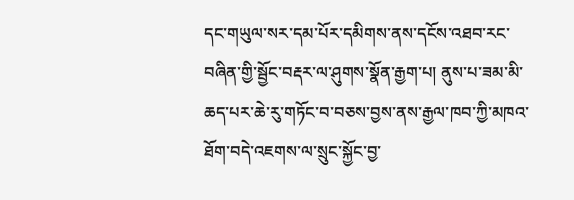དང་གཡུལ་སར་དམ་པོར་དམིགས་ནས་དངོས་འཐབ་རང་བཞིན་གྱི་སྦྱོང་བརྡར་ལ་ཤུགས་སྣོན་རྒྱག་པ། ནུས་པ་ཟམ་མི་ཆད་པར་ཆེ་རུ་གཏོང་བ་བཅས་བྱས་ནས་རྒྱལ་ཁབ་ཀྱི་མཁའ་ཐོག་བདེ་འཇགས་ལ་སྲུང་སྐྱོང་བྱ་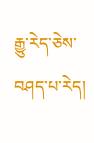རྒྱུ་རེད་ཅེས་བཤད་པ་རེད།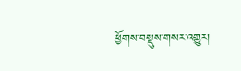ཕྱོགས་བསྡུས་གསར་འགྱུར།